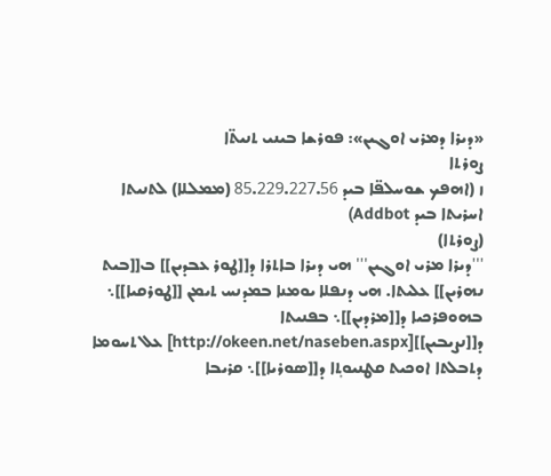«ܕܝܪܐ ܕܡܪܝ ܐܘܓܝܢ»: ܦܘܪܫܐ ܒܝܢܝ ܬܢܝܬ̈ܐ
ܨܘܪܬܐ
ܙ (ܐܗܦܟ ܫܘܚܠܦ̈ܐ ܒܝܕ 85.229.227.56 (ܡܡܠܠܐ) ܠܬܢܝܬܐ ܐܚܪܝܬܐ ܒܝܕ Addbot)
(ܨܘܪܬܐ)
'''ܕܝܪܐ ܡܪܝ ܐܘܓܝܢ''' ܗܝ ܕܝܪܐ ܒܐܬܪܐ ܕ[[ܛܘܪ ܥܒܕܝܢ]] ܒ[[ܒܝܬ ܢܗܪܝܢ]] ܥܠܝܬܐ. ܗܝ ܕܢܦܠܐ ܝܘܡܢܐ ܒܡܕܢܚ ܬܝܡܢ [[ܛܘܪܩܝܐ]]܆ ܒܗܘܦܪܟܝܐ ܕ[[ܡܪܕܝܢ]]܆ ܒܦܢܝܬܐ ܕ[[ܢܨܝܒܝܢ]][http://okeen.net/naseben.aspx] ܥܠ ܬܚܘܡܐ ܕܬܒܠܬܐ ܐܘܟܝܬ ܩܛܢܝܘܬ̥ܐ ܕ[[ܣܘܪܝܐ]]܆ ܩܪܝܒܐ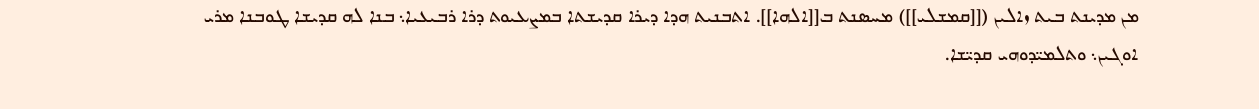ܡܢ ܡܕܝܢܬ ܒܝܬ ܙܐܠܝܢ ([[ܩܡܫܠܝ]]) ܡܚܣܢܬ ܒ[[ܐܠܗܐ]]. ܐܬܒܢܝܬ ܗܕܐ ܕܝܪܐ ܩܕܝܫܬܐ ܒܡܨܥܝܘܬ ܕܪܐ ܪܒܝܥܝܐ܆ ܒܢܐ ܠܗ ܩܕܝܫܐ ܛܘܒܢܐ ܡܪܝ ܐܘܓܝܢ܆ ܘܬܠܡܝ̈ܕܘܗܝ ܩܕܝ̈ܫܐ.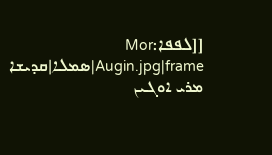[[ܠܦܦܐ:Mor Augin.jpg|frame|ܣܡܠܐ|ܩܕܝܫܐ ܡܪܝ ܐܘܓܝܢ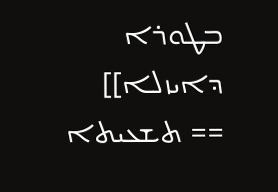ܒܛܘܪܐ ܕܐܝܙܠܐ]]
== ܬܫܥܝܬܐ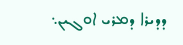ܕܕܝܪܐ ܕܡܪܝ ܐܘܓܝܢ܆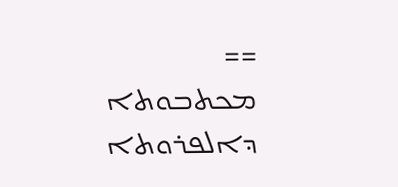==
ܡܟܬܒܘܬܐ ܕܐܠܦܪܘܬܐ